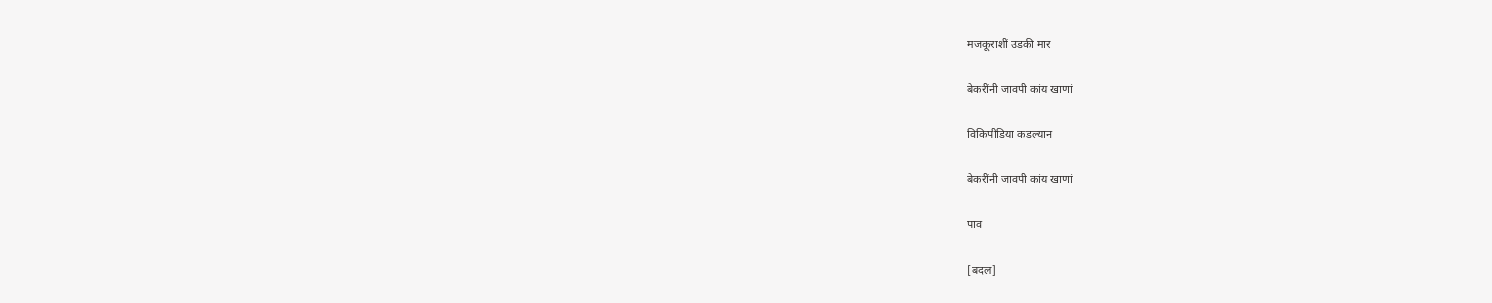मजकूराशीं उडकी मार

बेकरींनी जावपी कांय खाणां

विकिपीडिया कडल्यान

बेकरींनी जावपी कांय खाणां

पाव

[बदल]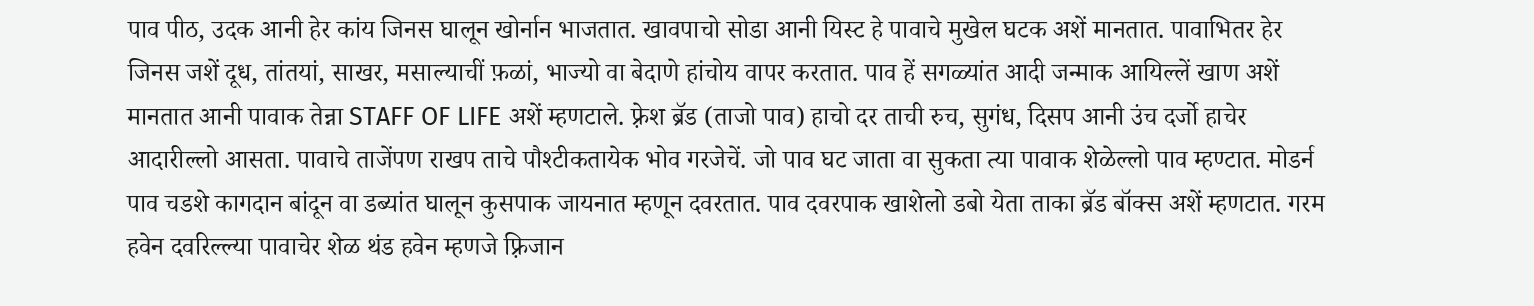पाव पीठ, उदक आनी हेर कांय जिनस घालून खोर्नान भाजतात. खावपाचो सोडा आनी यिस्ट हे पावाचे मुखेल घटक अशें मानतात. पावाभितर हेर जिनस जशें दूध, तांतयां, साखर, मसाल्याचीं फ़ळां, भाज्यो वा बेदाणे हांचोय वापर करतात. पाव हें सगळ्यांत आदी जन्माक आयिल्लें खाण अशें मानतात आनी पावाक तेन्ना STAFF OF LIFE अशें म्हणटाले. फ़्रेश ब्रॅड (ताजो पाव) हाचो दर ताची रुच, सुगंध, दिसप आनी उंच दर्जो हाचेर आदारील्लो आसता. पावाचे ताजेंपण राखप ताचे पौश्टीकतायेक भोव गरजेचें. जो पाव घट जाता वा सुकता त्या पावाक शेळेल्लो पाव म्हण्टात. मोडर्न पाव चडशे कागदान बांदून वा डब्यांत घालून कुसपाक जायनात म्हणून दवरतात. पाव दवरपाक खाशेलो डबो येता ताका ब्रॅड बॉक्स अशें म्हणटात. गरम हवेन दवरिल्ल्या पावाचेर शेळ थंड हवेन म्हणजे फ़्रिजान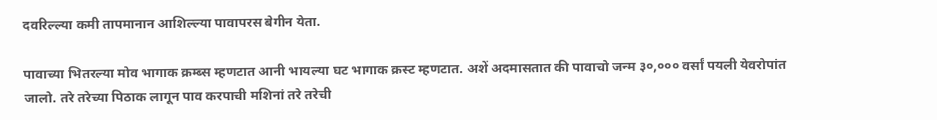दवरिल्ल्या कमी तापमानान आशिल्ल्या पावापरस बेगीन येता.

पावाच्या भितरल्या मोव भागाक क्रम्ब्स म्हणटात आनी भायल्या घट भागाक क्रस्ट म्हणटात. अशें अदमासतात की पावाचो जन्म ३०,००० वर्सां पयली येवरोपांत जालो. तरे तरेच्या पिठाक लागून पाव करपाची मशिनां तरे तरेची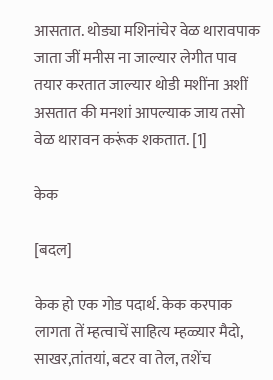आसतात. थोड्या मशिनांचेर वेळ थारावपाक जाता जीं मनीस ना जाल्यार लेगीत पाव तयार करतात जाल्यार थोडी मशींना अशीं असतात की मनशां आपल्याक जाय तसो वेळ थारावन करूंक शकतात. [1]

केक

[बदल]

केक हो एक गोड पदार्थ. केक करपाक लागता तें म्हत्वाचें साहित्य म्हळ्यार मैदो, साखर,तांतयां, बटर वा तेल, तशेंच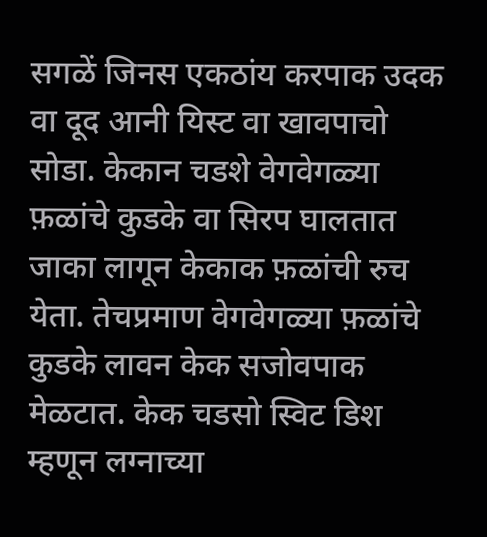सगळें जिनस एकठांय करपाक उदक वा दूद आनी यिस्ट वा खावपाचो सोडा. केकान चडशे वेगवेगळ्या फ़ळांचे कुडके वा सिरप घालतात जाका लागून केकाक फ़ळांची रुच येता. तेचप्रमाण वेगवेगळ्या फ़ळांचे कुडके लावन केक सजोवपाक मेळटात. केक चडसो स्विट डिश म्हणून लग्नाच्या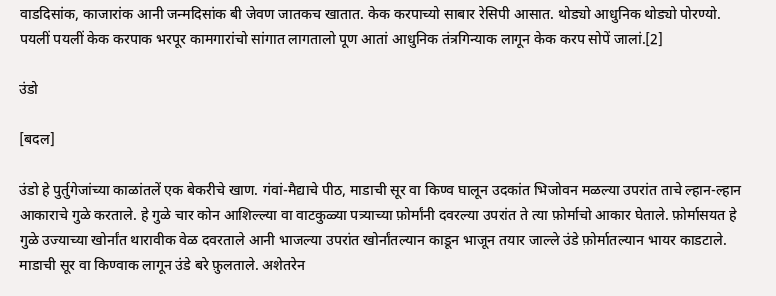वाडदिसांक, काजारांक आनी जन्मदिसांक बी जेवण जातकच खातात. केक करपाच्यो साबार रेसिपी आसात. थोड्यो आधुनिक थोड्यो पोरण्यो. पयलीं पयलीं केक करपाक भरपूर कामगारांचो सांगात लागतालो पूण आतां आधुनिक तंत्रगिन्याक लागून केक करप सोपें जालां.[2]

उंडो

[बदल]

उंडो हे पुर्तुगेजांच्या काळांतलें एक बेकरीचे खाण. गंवां-मैद्याचे पीठ, माडाची सूर वा किण्व घालून उदकांत भिजोवन मळल्या उपरांत ताचे ल्हान-ल्हान आकाराचे गुळे करताले. हे गुळे चार कोन आशिल्ल्या वा वाटकुळ्या पत्र्याच्या फ़ोर्मांनी दवरल्या उपरांत ते त्या फ़ोर्माचो आकार घेताले. फ़ोर्मासयत हे गुळे उज्याच्या खोर्नांत थारावीक वेळ दवरताले आनी भाजल्या उपरांत खोर्नांतल्यान काडून भाजून तयार जाल्ले उंडे फ़ोर्मातल्यान भायर काडटाले. माडाची सूर वा किण्वाक लागून उंडे बरे फ़ुलताले. अशेतरेन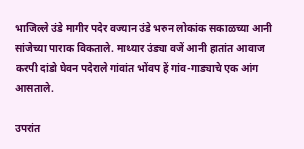भाजिल्ले उंडे मागीर पदेर वज्यान उंडे भरुन लोकांक सकाळच्या आनी सांजेच्या पाराक विकताले. माथ्यार उंड्या वजें आनी हातांत आवाज करपी दांडो घेवन पदेराले गांवांत भोंवप हें गांव-गाड्याचे एक आंग आसताले.

उपरांत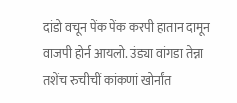दांडो वचून पेंक पेंक करपी हातान दामून वाजपी होर्न आयलो. उंड्या वांगडा तेन्ना तशेंच रुचीचीं कांकणां खोर्नांत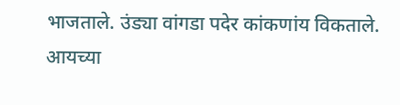भाजताले. उंड्या वांगडा पदेर कांकणांय विकताले. आयच्या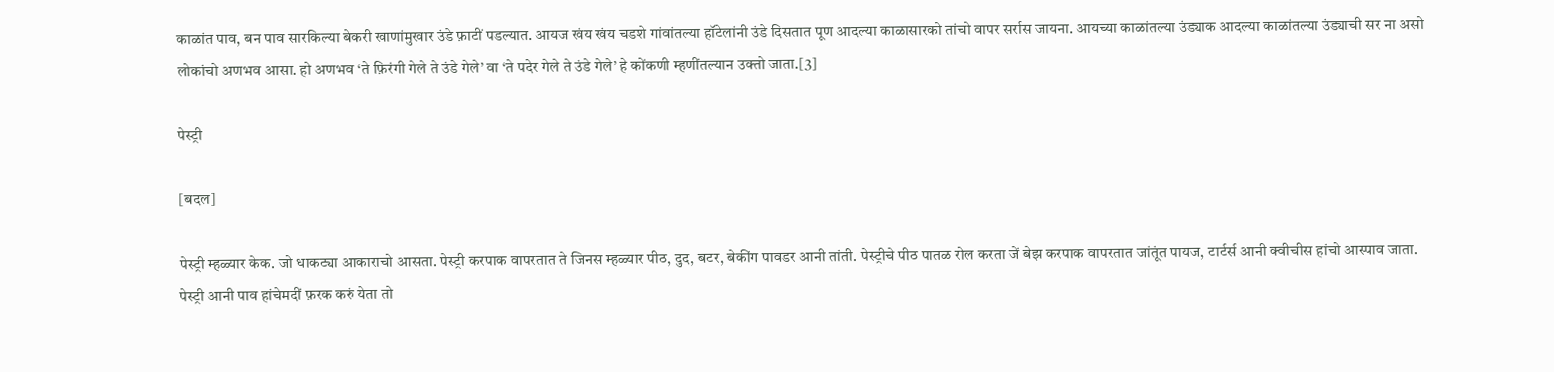काळांत पाव, बन पाव सारकिल्या बेकरी खाणांमुखार उंडे फ़ाटीं पडल्यात. आयज खंय खंय चडशे गांवांतल्या हॉटेलांनी उंडे दिसतात पूण आदल्या काळासारको तांचो वापर सर्रास जायना. आयच्या काळांतल्या उंड्याक आदल्या काळांतल्या उंड्याची सर ना असो लोकांचो अणभव आसा. हो अणभव ‘ते फ़िरंगी गेले ते उंडे गेले’ वा ‘ते पदेर गेले ते उंडे गेले’ हे कोंकणी म्हणींतल्यान उक्तो जाता.[3]

पेस्ट्री

[बदल]

पेस्ट्री म्हळ्यार केक. जो धाकट्या आकाराचो आसता. पेस्ट्री करपाक वापरतात ते जिनस म्हळ्यार पीठ, दुद, बटर, बेकींग पावडर आनी तांती. पेस्ट्रीचे पीठ पातळ रोल करता जें बेझ करपाक वापरतात जांतूंत पायज, टार्टर्स आनी क्वीचीस हांचो आस्पाव जाता. पेस्ट्री आनी पाव हांचेमदीं फ़रक करुं येता तो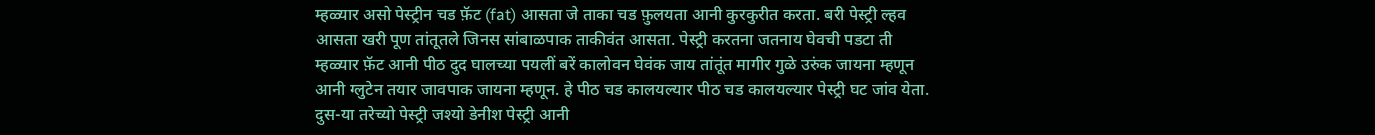म्हळ्यार असो पेस्ट्रीन चड फ़ॅट (fat) आसता जे ताका चड फ़ुलयता आनी कुरकुरीत करता. बरी पेस्ट्री ल्हव आसता खरी पूण तांतूतले जिनस सांबाळपाक ताकीवंत आसता. पेस्ट्री करतना जतनाय घेवची पडटा ती म्हळ्यार फ़ॅट आनी पीठ दुद घालच्या पयलीं बरें कालोवन घेवंक जाय तांतूंत मागीर गुळे उरुंक जायना म्हणून आनी ग्लुटेन तयार जावपाक जायना म्हणून. हे पीठ चड कालयल्यार पीठ चड कालयल्यार पेस्ट्री घट जांव येता. दुस-या तरेच्यो पेस्ट्री जश्यो डेनीश पेस्ट्री आनी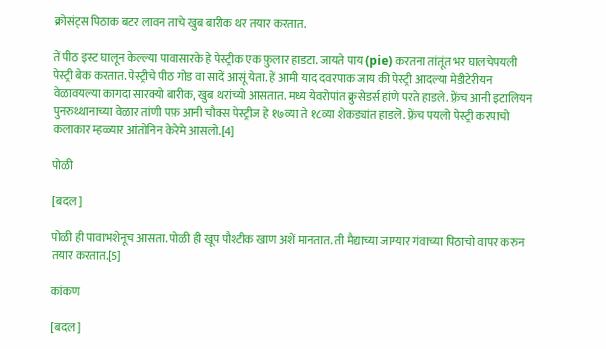क्रोसंट्स पिठाक बटर लावन ताचे खुब बारीक थर तयार करतात.

तें पीठ इस्ट घालून केल्ल्या पावासारके हे पेस्ट्रीक एक फ़ुलार हाडटा. जायते पाय (pie) करतना तांतूंत भर घालचेपयली पेस्ट्री बेक करतात. पेस्ट्रीचे पीठ गोड वा सादें आसूं येता. हें आमी याद दवरपाक जाय की पेस्ट्री आदल्या मेडीटेरीयन वेळावयल्या कागदा सारक्यो बारीक, खुब थरांच्यो आसतात. मध्य येवरोपांत क्रुसेडर्स हांणे परते हाडले. फ़्रेंच आनी इटालियन पुनरुथ्थानाच्या वेळार तांणी पफ़ आनी चौक्स पेस्ट्रीज हे १७व्या ते १८व्या शेकड्यांत हाडलॆ. फ़्रेंच पयलो पेस्ट्री करपाचो कलाकार म्हळ्यार आंतोनिन केरेमे आसलो.[4]

पोळी

[बदल]

पोळी ही पावाभशेनूच आसता. पोळी ही खूप पौश्टीक खाण अशें मानतात. ती मैद्याच्या जाग्यार गंवाच्या पिठाचो वापर करुन तयार करतात.[5]

कांकण

[बदल]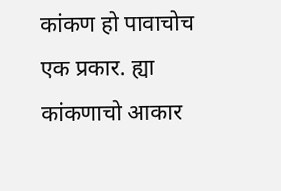कांकण हो पावाचोच एक प्रकार. ह्या कांकणाचो आकार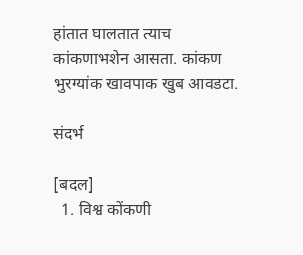हांतात घालतात त्याच कांकणाभशेन आसता. कांकण भुरग्यांक खावपाक खुब आवडटा.

संदर्भ

[बदल]
  1. विश्व कोंकणी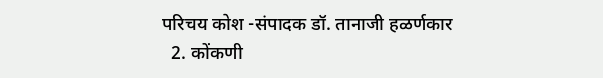परिचय कोश -संपादक डॉ. तानाजी हळर्णकार
  2. कोंकणी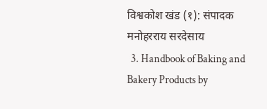विश्वकोश खंड (१): संपादक मनोहरराय सरदेसाय
  3. Handbook of Baking and Bakery Products by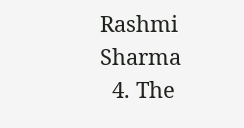Rashmi Sharma
  4. The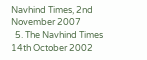Navhind Times, 2nd November 2007
  5. The Navhind Times 14th October 2002